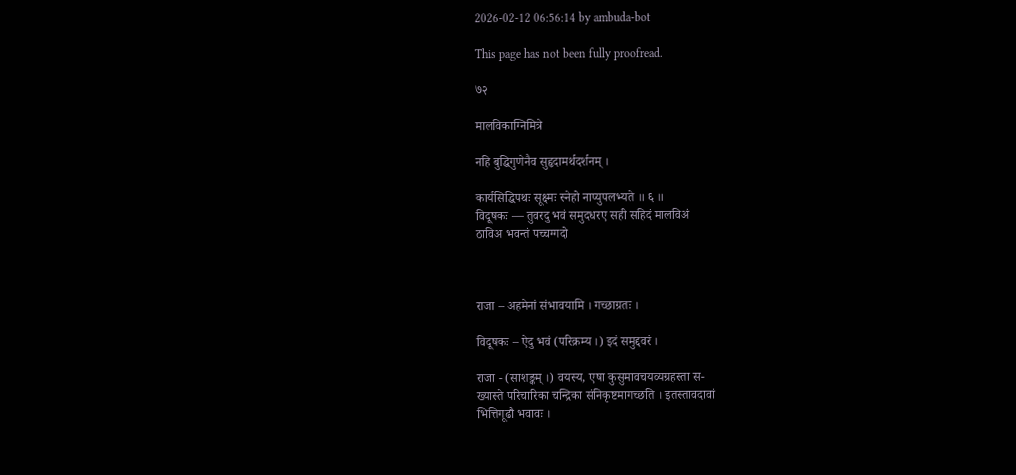2026-02-12 06:56:14 by ambuda-bot

This page has not been fully proofread.

७२

मालविकाग्निमित्रे

नहि बुद्धिगुणेनैव सुहृदामर्थदर्शनम् ।

कार्यसिद्धिपथः सूक्ष्मः स्नेहो नाप्युपलभ्यते ॥ ६ ॥
विदूषकः — तुवरदु भवं समुदधरए सही सहिदं मालविअं
ठाविअ भवन्तं पच्चग्गदो



राजा – अहमेनां संभावयामि । गच्छाग्रतः ।

विदूषकः – ऐदु भवं (परिक्रम्य ।) इदं समुद्दवरं ।

राजा - (साशङ्कम् ।) वयस्य, एषा कुसुमावचयव्यग्रहस्ता स-
ख्यास्ते परिचारिका चन्द्रिका संनिकृष्टमागच्छति । इतस्तावदावां
भित्तिगूढौ भवावः ।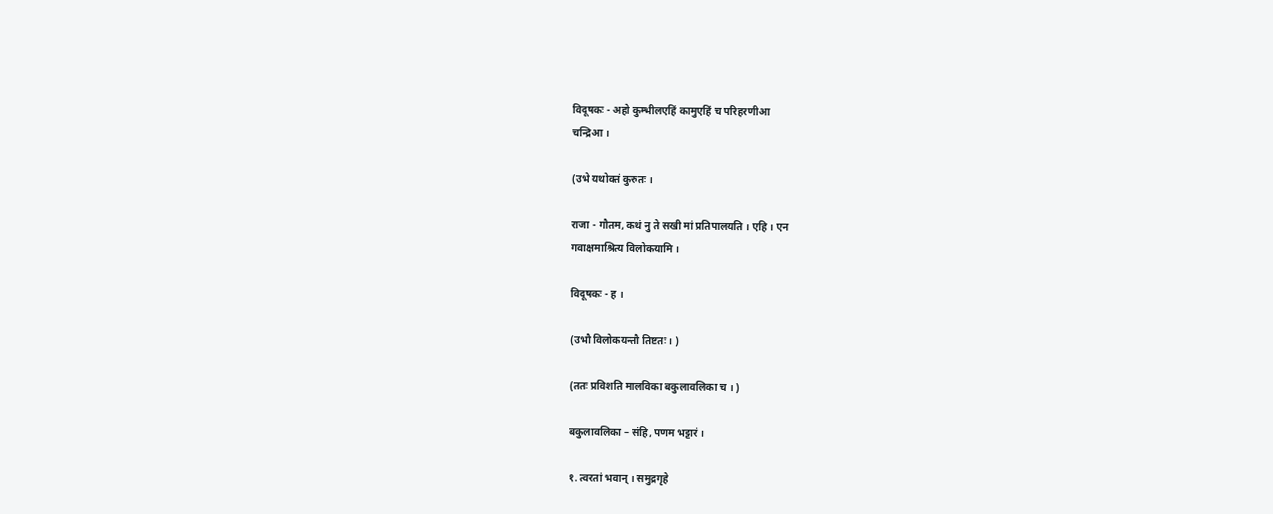विदूषकः - अहो कुम्भीलएहिं कामुएहिं च परिहरणीआ
चन्द्रिआ ।

(उभे यथोक्तं कुरुतः ।

राजा - गौतम, कथं नु ते सखी मां प्रतिपालयति । एहि । एन
गवाक्षमाश्रित्य विलोकयामि ।

विदूषकः - ह ।

(उभौ विलोकयन्तौ तिष्टतः । )

(ततः प्रविशति मालविका बकुलावलिका च । )

बकुलावलिका – संहि, पणम भट्टारं ।

१. त्वरतां भवान् । समुद्रगृहे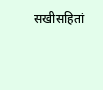सखीसहितां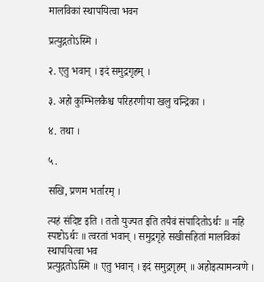मालविकां स्थापयित्वा भवन

प्रत्युद्गतोऽस्मि ।

२. एतु भवान् । इदं समुद्रगृहम् ।

३. अहो कुम्भिलकैश्च परिहरणीया खलु चन्द्रिका ।

४. तथा ।

५.

सखि, प्रणम भर्तारम् ।

त्यहं संदिष्ट इति । ततो युज्यत इति तयैवं संपादितोऽर्थः ॥ नहि
स्पष्टोऽर्थः ॥ त्वरतां भवान् । समुद्रगृहे सखीसहितां मालविकां स्थापयित्वा भव
प्रत्युद्गतोऽस्मि ॥ एतु भवान् । इदं समुद्रगृहम् ॥ अहोइत्यामन्त्रणे ।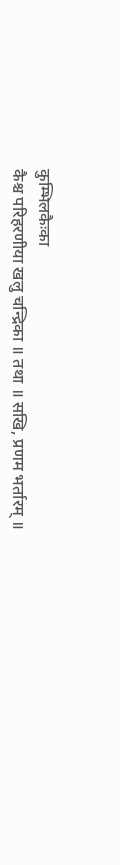कुम्भिलकैःका
कैश्च परिहरणीया खलु चन्द्रिका ॥ तथा ॥ सखि, प्रणम भर्तारम् ॥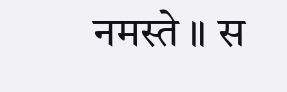नमस्ते ॥ स